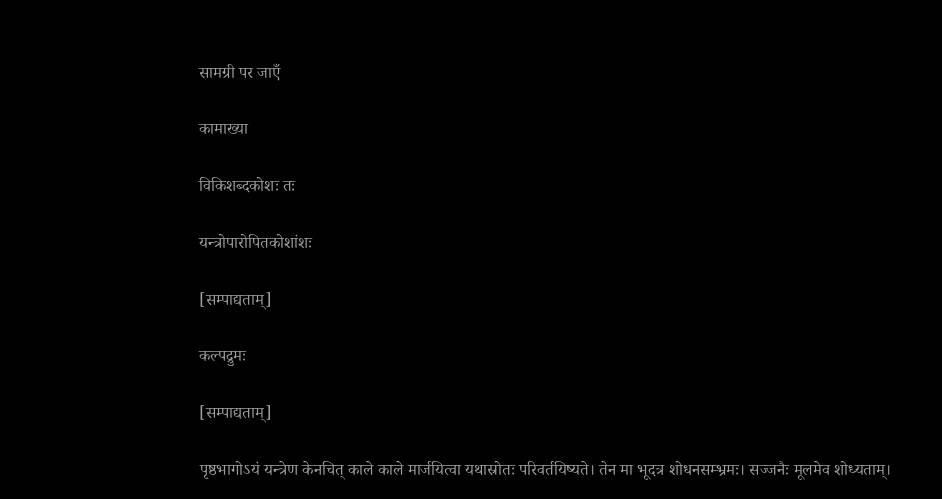सामग्री पर जाएँ

कामाख्या

विकिशब्दकोशः तः

यन्त्रोपारोपितकोशांशः

[सम्पाद्यताम्]

कल्पद्रुमः

[सम्पाद्यताम्]

पृष्ठभागोऽयं यन्त्रेण केनचित् काले काले मार्जयित्वा यथास्रोतः परिवर्तयिष्यते। तेन मा भूदत्र शोधनसम्भ्रमः। सज्जनैः मूलमेव शोध्यताम्।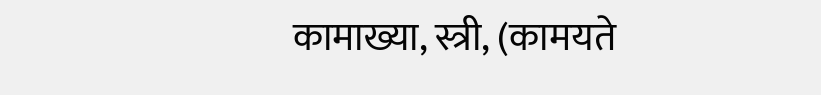कामाख्या, स्त्री, (कामयते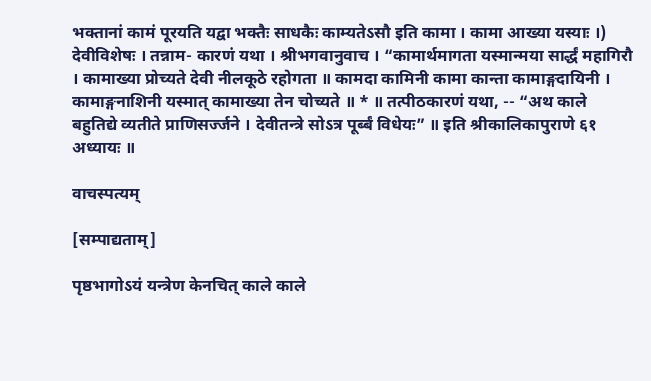भक्तानां कामं पूरयति यद्वा भक्तैः साधकैः काम्यतेऽसौ इति कामा । कामा आख्या यस्याः ।) देवीविशेषः । तन्नाम- कारणं यथा । श्रीभगवानुवाच । “कामार्थमागता यस्मान्मया सार्द्धं महागिरौ । कामाख्या प्रोच्यते देवी नीलकूठे रहोगता ॥ कामदा कामिनी कामा कान्ता कामाङ्गदायिनी । कामाङ्गनाशिनी यस्मात् कामाख्या तेन चोच्यते ॥ * ॥ तत्पीठकारणं यथा, -- “अथ काले बहुतिद्ये व्यतीते प्राणिसर्ज्जने । देवीतन्त्रे सोऽत्र पूर्ब्बं विधेयः” ॥ इति श्रीकालिकापुराणे ६१ अध्यायः ॥

वाचस्पत्यम्

[सम्पाद्यताम्]

पृष्ठभागोऽयं यन्त्रेण केनचित् काले काले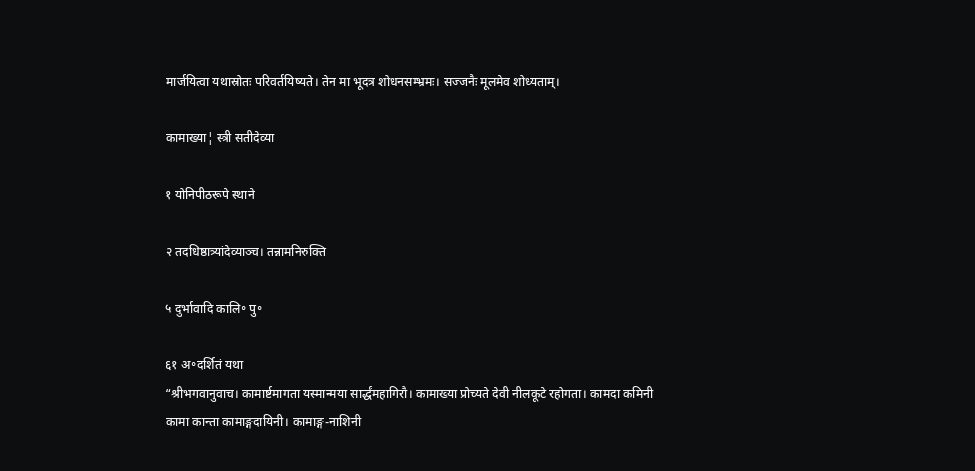मार्जयित्वा यथास्रोतः परिवर्तयिष्यते। तेन मा भूदत्र शोधनसम्भ्रमः। सज्जनैः मूलमेव शोध्यताम्।

कामाख्या¦ स्त्री सतीदेव्या

१ योनिपीठरूपे स्थाने

२ तदधिष्ठात्र्यांदेव्याञ्च। तन्नामनिरुक्ति

५ दुर्भावादि कालि॰ पु॰

६१ अ॰दर्शितं यथा
“श्रीभगवानुवाच। कामार्ष्टमागता यस्मान्मया सार्द्धंमहागिरौ। कामाख्या प्रोच्यते देवी नीलकूटे रहोगता। कामदा कमिनी कामा कान्ता कामाङ्गदायिनी। कामाङ्ग-नाशिनी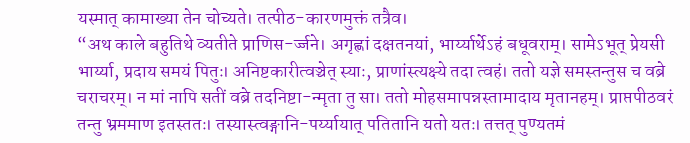यस्मात् कामाख्या तेन चोच्यते। तत्पीठ-कारणमुक्तं तत्रैव।
“अथ काले बहुतिथे व्यतीते प्राणिस-र्ज्जने। अगृह्णां दक्षतनयां, भार्य्यार्थेऽहं बधूवराम्। सामेऽभूत् प्रेयसी भार्य्या, प्रदाय समयं पितुः। अनिष्टकारीत्वञ्चेत् स्याः, प्राणांस्त्यक्ष्ये तदा त्वहं। ततो यज्ञे समस्तन्तुस च वब्रे चराचरम्। न मां नापि सतीं वब्रे तदनिष्टा-न्मृता तु सा। ततो मोहसमापन्नस्तामादाय मृतानहम्। प्राप्तपीठवरं तन्तु भ्रममाण इतस्ततः। तस्यास्त्वङ्गानि-पर्य्यायात् पतितानि यतो यतः। तत्तत् पुण्यतमं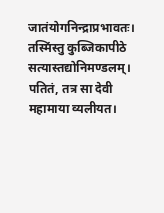जातंयोगनिन्द्राप्रभावतः। तस्मिंस्तु कुब्जिकापीठे सत्यास्तद्योनिमण्डलम्। पतितं, तत्र सा देवी महामाया व्यलीयत।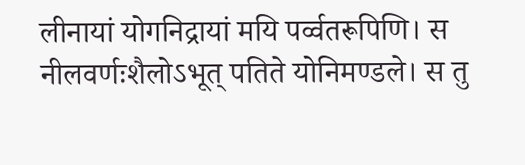लीनायां योगनिद्रायां मयि पर्व्वतरूपिणि। स नीलवर्णःशैलोऽभूत् पतिते योनिमण्डले। स तु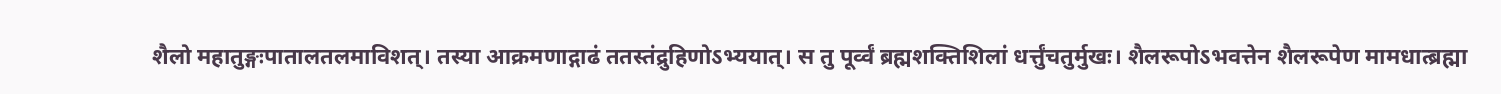शैलो महातुङ्गःपातालतलमाविशत्। तस्या आक्रमणाद्गाढं ततस्तंद्रुहिणोऽभ्ययात्। स तु पूर्व्वं ब्रह्मशक्तिशिलां धर्त्तुंचतुर्मुखः। शैलरूपोऽभवत्तेन शैलरूपेण मामधात्ब्रह्मा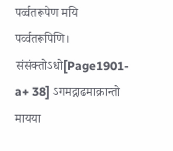पर्व्वतरूपेण मयि पर्व्वतरूपिणि। संसंक्तोऽधो[Page1901-a+ 38] ऽगमद्गाढमाक्रान्तो मायया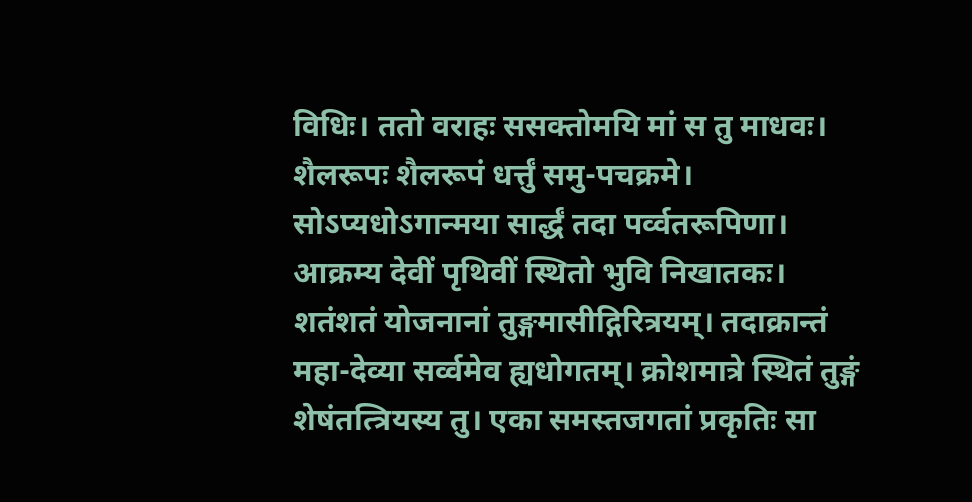विधिः। ततो वराहः ससक्तोमयि मां स तु माधवः। शैलरूपः शैलरूपं धर्त्तुं समु-पचक्रमे। सोऽप्यधोऽगान्मया सार्द्धं तदा पर्व्वतरूपिणा। आक्रम्य देवीं पृथिवीं स्थितो भुवि निखातकः। शतंशतं योजनानां तुङ्गमासीद्गिरित्रयम्। तदाक्रान्तं महा-देव्या सर्व्वमेव ह्यधोगतम्। क्रोशमात्रे स्थितं तुङ्गं शेषंतत्त्रियस्य तु। एका समस्तजगतां प्रकृतिः सा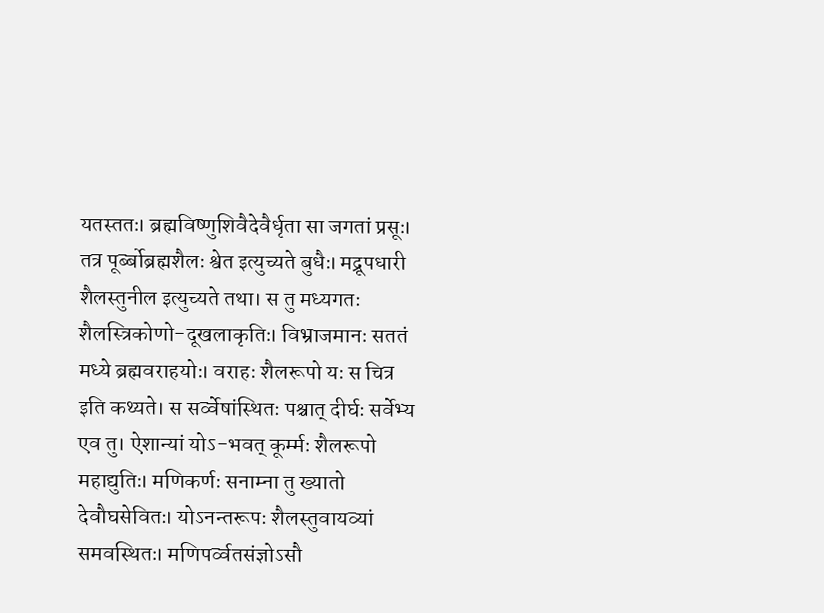यतस्ततः। ब्रह्मविष्णुशिवैदेवैर्धृता सा जगतां प्रसूः। तत्र पूर्ब्बोब्रह्मशैलः श्वेत इत्युच्यते बुधैः। मद्रूपधारी शैलस्तुनील इत्युच्यते तथा। स तु मध्यगतः शैलस्त्रिकोणो-दूखलाकृतिः। विभ्राजमानः सततं मध्ये ब्रह्मवराहयोः। वराहः शैलरूपो यः स चित्र इति कथ्यते। स सर्व्वेषांस्थितः पश्चात् दीर्घः सर्वेभ्य एव तु। ऐशान्यां योऽ-भवत् कूर्म्मः शैलरूपो महाद्युतिः। मणिकर्णः सनाम्ना तु ख्यातो देवौघसेवितः। योऽनन्तरूपः शैलस्तुवायव्यां समवस्थितः। मणिपर्व्वतसंज्ञोऽसौ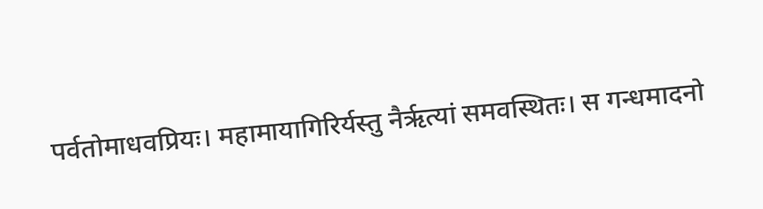पर्वतोमाधवप्रियः। महामायागिरिर्यस्तु नैरृत्यां समवस्थितः। स गन्धमादनो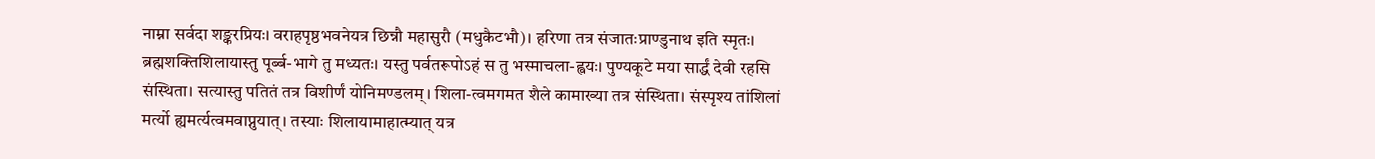नाम्ना सर्वदा शङ्करप्रियः। वराहपृष्ठभवनेयत्र छिन्नौ महासुरौ (मधुकैटभौ)। हरिणा तत्र संजातःप्राण्डुनाथ इति स्मृतः। ब्रह्मशक्तिशिलायास्तु पूर्ब्ब-भागे तु मध्यतः। यस्तु पर्वतरूपोऽहं स तु भस्माचला-ह्वयः। पुण्यकूटे मया सार्द्धं देवी रहसि संस्थिता। सत्यास्तु पतितं तत्र विशीर्णं योनिमण्डलम्। शिला-त्वमगमत शैले कामाख्या तत्र संस्थिता। संस्पृश्य तांशिलां मर्त्यो ह्यमर्त्यत्वमवाप्नुयात्। तस्याः शिलायामाहात्म्यात् यत्र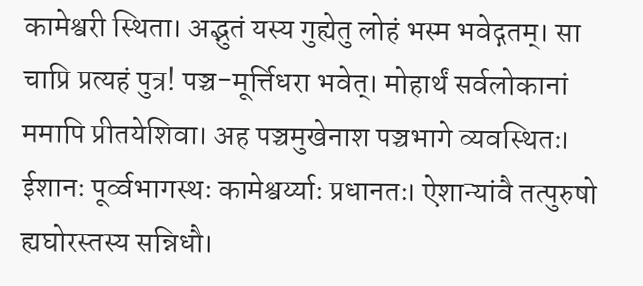कामेश्वरी स्थिता। अद्भुतं यस्य गुह्येतु लोहं भस्म भवेद्गतम्। सा चाप्रि प्रत्यहं पुत्र! पञ्च-मूर्त्तिधरा भवेत्। मोहार्थं सर्वलोकानां ममापि प्रीतयेशिवा। अह पञ्चमुखेनाश पञ्चभागे व्यवस्थितः। ईशानः पूर्व्वभागस्थः कामेश्वर्य्याः प्रधानतः। ऐशान्यांवै तत्पुरुषो ह्यघोरस्तस्य सन्निधौ।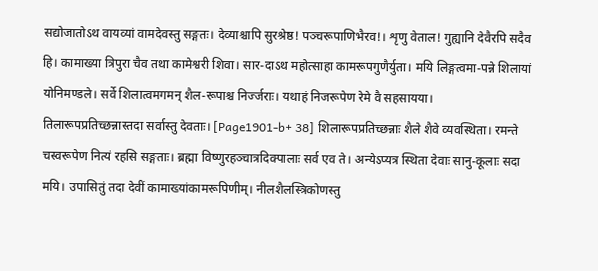सद्योजातोऽथ वायव्यां वामदेवस्तु सङ्गतः। देव्याश्चापि सुरश्रेष्ठ! पञ्चरूपाणिभैरव!। शृणु वेताल! गुह्यानि देवैरपि सदैव हि। कामाख्या त्रिपुरा चैव तथा कामेश्वरी शिवा। सार-दाऽथ महोत्साहा कामरूपगुणैर्युता। मयि लिङ्गत्वमा-पन्ने शिलायां योनिमण्डले। सर्वे शिलात्वमगमन् शैल-रूपाश्च निर्ज्जराः। यथाहं निजरूपेण रेमे वै सहसायया। तिलारूपप्रतिच्छन्नास्तदा सर्वास्तु देवताः। [Page1901-b+ 38] शिलारूपप्रतिच्छन्नाः शैले शैवे व्यवस्थिता। रमन्ते चस्वरूपेण नित्यं रहसि सङ्गताः। ब्रह्मा विष्णुरहञ्चात्रदिक्पालाः सर्व एव ते। अन्येऽप्यत्र स्थिता देवाः सानु-कूलाः सदा मयि। उपासितुं तदा देवीं कामाख्यांकामरूपिणीम्। नीलशैलस्त्रिकोणस्तु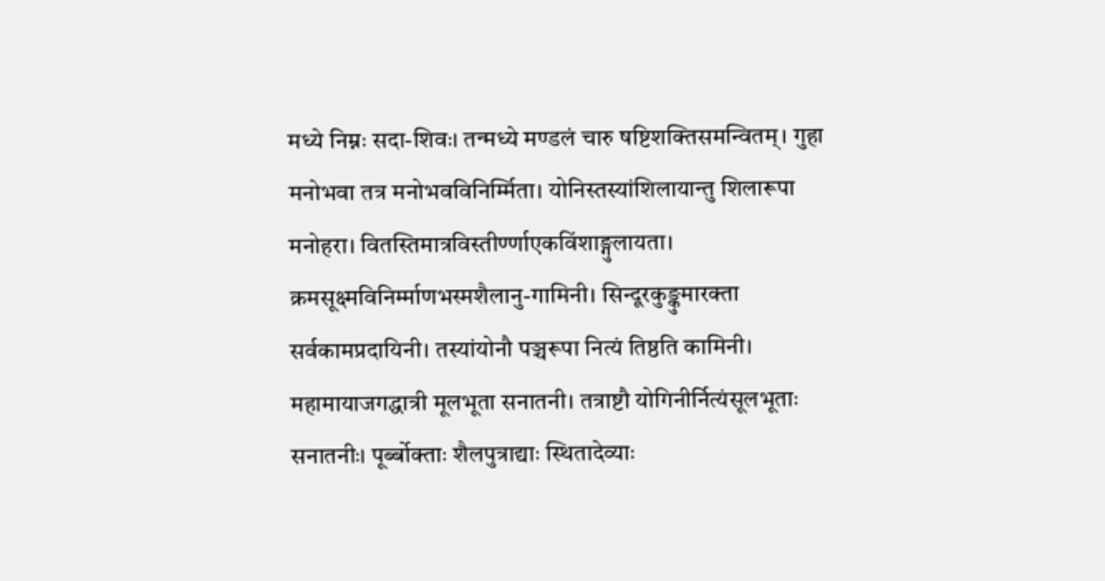मध्ये निम्नः सदा-शिवः। तन्मध्ये मण्डलं चारु षष्टिशक्तिसमन्वितम्। गुहा मनोभवा तत्र मनोभवविनिर्म्मिता। योनिस्तस्यांशिलायान्तु शिलारूपा मनोहरा। वितस्तिमात्रविस्तीर्ण्णाएकविंशाङ्गुलायता। क्रमसूक्ष्मविनिर्म्माणभस्मशैलानु-गामिनी। सिन्दूरकुङ्कुमारक्ता सर्वकामप्रदायिनी। तस्यांयोनौ पञ्चरूपा नित्यं तिष्ठति कामिनी। महामायाजगद्धात्री मूलभूता सनातनी। तत्राष्टौ योगिनीर्नित्यंसूलभूताः सनातनीः। पूर्ब्बोक्ताः शैलपुत्राद्याः स्थितादेव्याः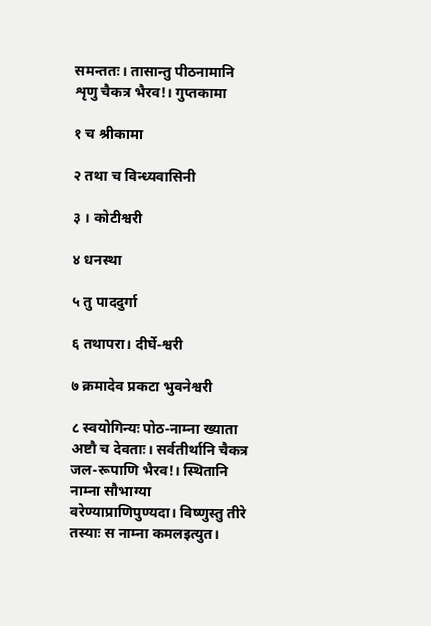समन्ततः। तासान्तु पीठनामानि शृणु चैकत्र भैरव!। गुप्तकामा

१ च श्रीकामा

२ तथा च विन्ध्यवासिनी

३ । कोटीश्वरी

४ धनस्था

५ तु पाददुर्गा

६ तथापरा। दीर्घे-श्वरी

७ क्रमादेव प्रकटा भुवनेश्वरी

८ स्वयोगिन्यः पोठ-नाम्ना ख्याता अष्टौ च देवताः। सर्वतीर्थानि चैकत्र जल-रूपाणि भैरव!। स्थितानि नाम्ना सौभाग्या वरेण्याप्राणिपुण्यदा। विष्णुस्तु तीरे तस्याः स नाम्ना कमलइत्युत।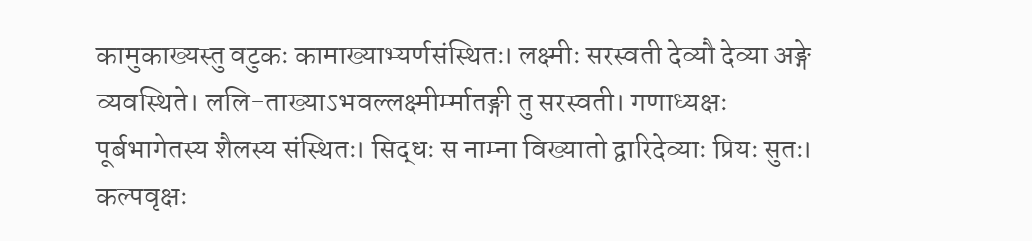कामुकाख्यस्तु वटुकः कामाख्याभ्यर्णसंस्थितः। लक्ष्मीः सरस्वती देव्यौ देव्या अङ्गे व्यवस्थिते। ललि-ताख्याऽभवल्लक्ष्मीर्म्मातङ्गी तु सरस्वती। गणाध्यक्षः पूर्बभागेतस्य शैलस्य संस्थितः। सिद्धः स नाम्ना विख्यातो द्वारिदेव्याः प्रियः सुतः। कल्पवृक्षः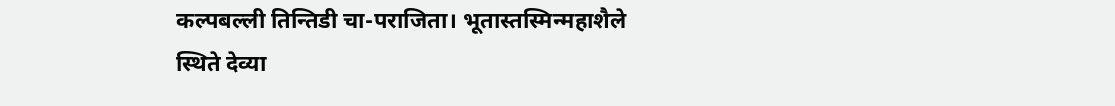कल्पबल्ली तिन्तिडी चा-पराजिता। भूतास्तस्मिन्महाशैले स्थिते देव्या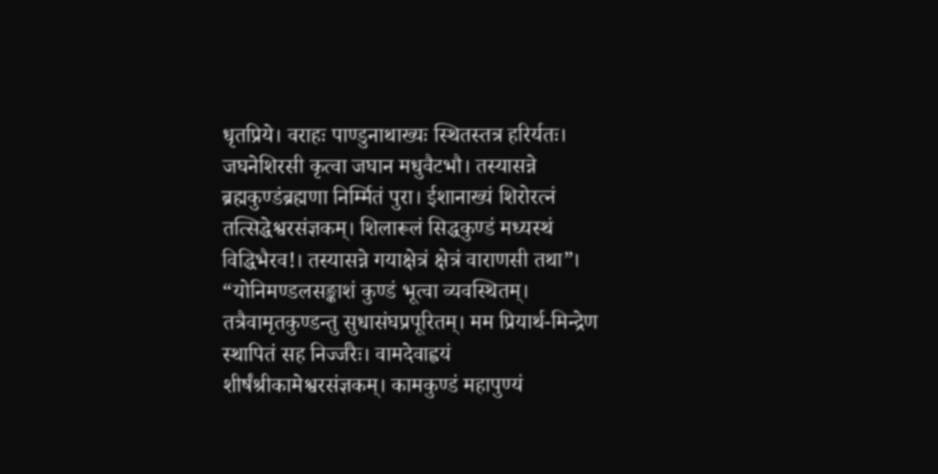धृतप्रिये। वराहः पाण्डुनाथाख्यः स्थितस्तत्र हरिर्यतः। जघनेशिरसी कृत्वा जघान मधुवैटभौ। तस्यासन्ने ब्रह्मकुण्डंब्रह्मणा निर्म्मितं पुरा। ईशानाख्यं शिरोरत्नं तत्सिद्धेश्वरसंज्ञकम्। शिलारूलं सिद्धकुण्डं मध्यस्थं विद्धिभैरव!। तस्यासन्ने गयाक्षेत्रं क्षेत्रं वाराणसी तथा”।
“योनिमण्डलसङ्काशं कुण्डं भूत्वा व्यवस्थितम्। तत्रैवामृतकुण्डन्तु सुधासंघप्रपूरितम्। मम प्रियार्थ-मिन्द्रेण स्थापितं सह निर्ज्जरैः। वामदेवाह्वयं शीर्षंश्रीकामेश्वरसंज्ञकम्। कामकुण्डं महापुण्यं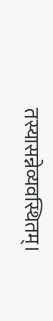तस्यासन्नेव्यवस्थितम्।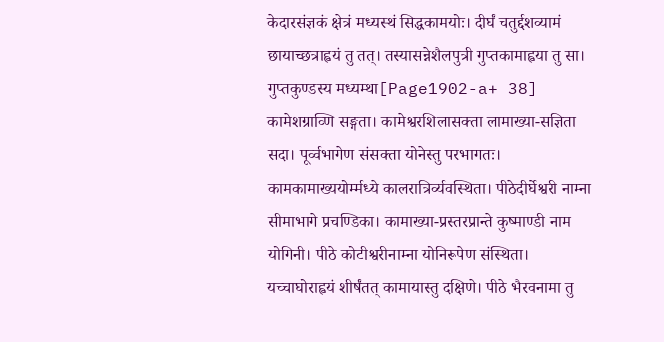केदारसंज्ञकं क्षेत्रं मध्यस्थं सिद्धकामयोः। दीर्घं चतुर्द्दशव्यामं छायाच्छत्राह्वयं तु तत्। तस्यासन्नेशैलपुत्री गुप्तकामाह्वया तु सा। गुप्तकुण्डस्य मध्यम्था[Page1902-a+ 38] कामेशग्राव्णि सङ्गता। कामेश्वरशिलासक्ता लामाख्या-सज्ञिता सदा। पूर्व्वभागेण संसक्ता योनेस्तु परभागतः। कामकामाख्ययोर्म्मध्ये कालरात्रिर्व्यवस्थिता। पीठेदीर्घेश्वरी नाम्ना सीमाभागे प्रचण्डिका। कामाख्या-प्रस्तरप्रान्ते कुष्माण्डी नाम योगिनी। पीठे कोटीश्वरीनाम्ना योनिरूपेण संस्थिता। यच्चाघोराह्वयं शीर्षंतत् कामायास्तु दक्षिणे। पीठे भैरवनामा तु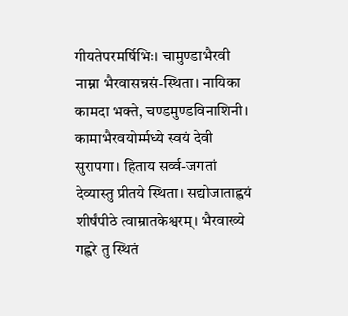गीयतेपरमर्षिभिः। चामुण्डाभैरवी नाम्ना भैरवासन्नसं-स्थिता। नायिका कामदा भक्ते, चण्डमुण्डविनाशिनी। कामाभैरवयोर्म्मध्ये स्वयं देवी सुरापगा। हिताय सर्व्व-जगतां देव्यास्तु प्रीतये स्थिता। सद्योजाताह्वयं शीर्षंपीठे त्वाम्रातकेश्वरम्। भैरवाख्ये गह्वरे तु स्थितं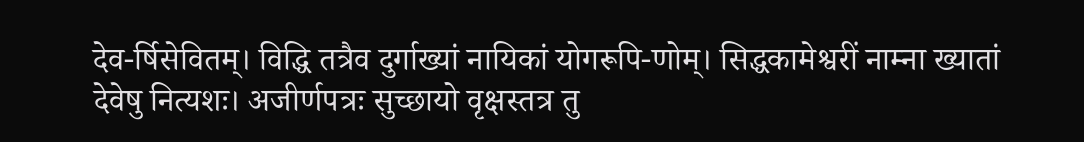देव-र्षिसेवितम्। विद्धि तत्रैव दुर्गाख्यां नायिकां योगरूपि-णोम्। सिद्धकामेश्वरीं नाम्ना ख्यातां देवेषु नित्यशः। अजीर्णपत्रः सुच्छायो वृक्षस्तत्र तु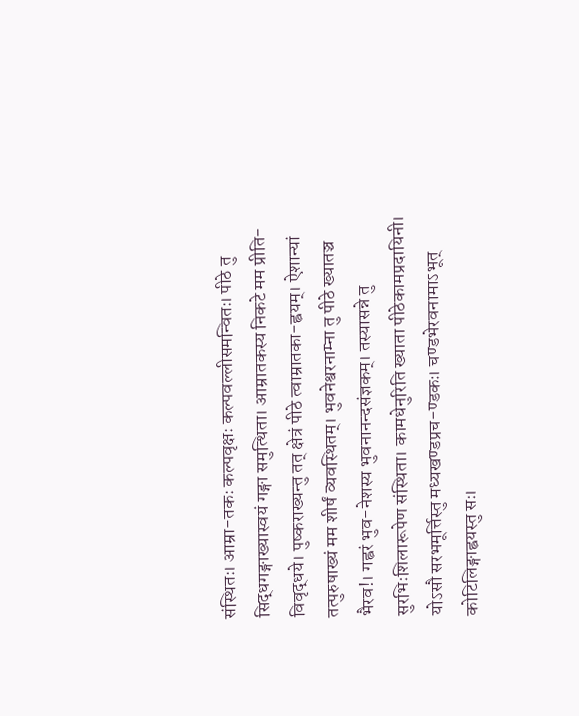संस्थितः। आम्रा-तकः कल्पवृक्षः कल्पवल्लीसमन्वितः। पीठे तु सिद्धगङ्गाख्यास्वयं गङ्गा समुत्थिता। आम्रातकस्य निकटे मम प्रीति-विवृद्धये। पुष्कराख्यन्तु तत् क्षेत्रं पीठे त्वाम्रातका-ह्वयम्। ऐशान्यां तत्पुरुषाख्यं मम शीर्षं व्यवस्थितम्। भुवनेश्वरनाम्ना तु पीठे ख्यातञ्च भैरव!। गह्वरं भुव-नेशस्य भुवनानन्दसंज्ञकम्। तस्यासन्ने तु सुरभिःशिलारूपेण संस्थिता। कामधेनुरिति ख्याता पीठेकामप्रदायिनी। योऽसौ सरभमूर्त्तिस्तु मध्यखण्डप्रच-ण्डकः। चण्डभेरवनामाऽभूत् कोटिलिङ्गाह्वयस्तु सः।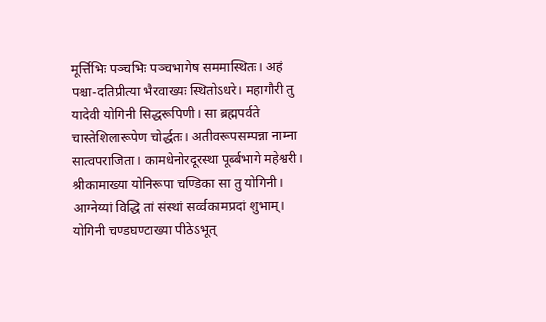मूर्त्तिभिः पञ्चभिः पञ्चभागेष सममास्थितः। अहं पश्चा-दतिप्रीत्या भैरवाख्यः स्थितोऽधरे। महागौरी तु यादेवी योगिनी सिद्धरूपिणी। सा ब्रह्मपर्वते चास्तेशिलारूपेण चोर्द्धतः। अतीवरूपसम्पन्ना नाम्ना सात्वपराजिता। कामधेनोरदूरस्था पूर्ब्बभागे महेश्वरी। श्रीकामाख्या योनिरूपा चण्डिका सा तु योगिनी। आग्नेय्यां विद्धि तां संस्थां सर्व्वकामप्रदां शुभाम्। योगिनी चण्डघण्टाख्या पीठेऽभूत्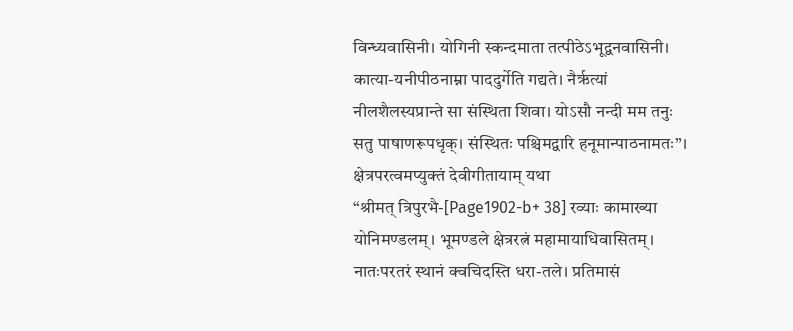विन्ध्यवासिनी। योगिनी स्कन्दमाता तत्पीठेऽभूद्वनवासिनी। कात्या-यनीपीठनाम्ना पाददुर्गेति गद्यते। नैरृत्यां नीलशैलस्यप्रान्ते सा संस्थिता शिवा। योऽसौ नन्दी मम तनुः सतु पाषाणरूपधृक्। संस्थितः पश्चिमद्वारि हनूमान्पाठनामतः”। क्षेत्रपरत्वमप्युक्तं देवीगीतायाम् यथा
“श्रीमत् त्रिपुरभै-[Page1902-b+ 38] रव्याः कामाख्या योनिमण्डलम्। भूमण्डले क्षेत्ररत्नं महामायाधिवासितम्। नातःपरतरं स्थानं क्वचिदस्ति धरा-तले। प्रतिमासं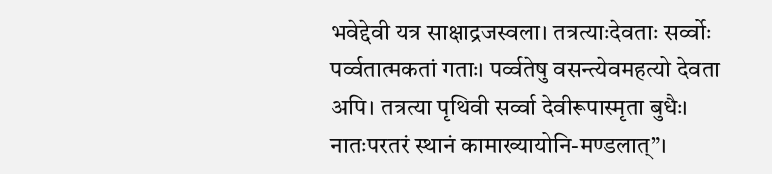भवेद्देवी यत्र साक्षाद्रजस्वला। तत्रत्याःदेवताः सर्व्वोः पर्व्वतात्मकतां गताः। पर्व्वतेषु वसन्त्येवमहत्यो देवता अपि। तत्रत्या पृथिवी सर्व्वा देवीरूपास्मृता बुधैः। नातःपरतरं स्थानं कामाख्यायोनि-मण्डलात्”।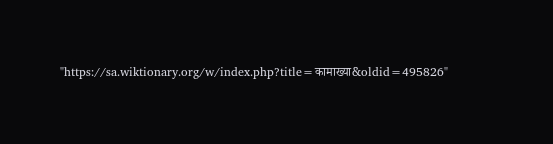"https://sa.wiktionary.org/w/index.php?title=कामाख्या&oldid=495826"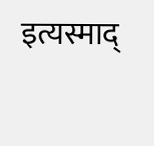इत्यस्माद्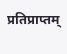प्रतिप्राप्तम्